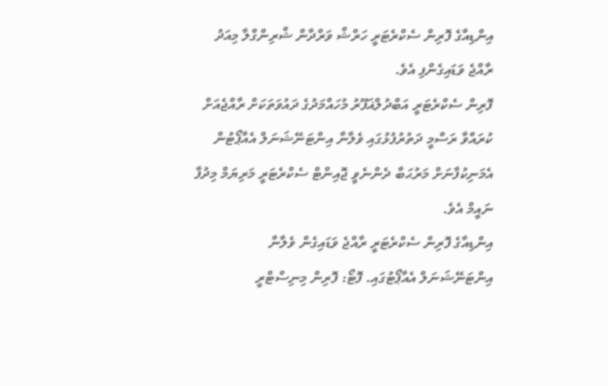އިންޑިއާގެ ފޮރިން ސެކްރެޓަރީ ހަރްޝް ވަރްދާން ޝްރިންގްލާ މިއަދު ރާއްޖެ ވަޑައިގެންފި އެވެ.
ފޮރިން ސެކްރެޓަރީ އަބްދުލްޣަފޫރު މުހައްމަދުގެ ދައުވަތަކަށް ރާއްޖެއަށް ކުރައްވާ ރަސްމީ ދަތުރުފުޅުގައި ވެލާނާ އިންޓަނޭޝަނަލް އެއާޕޯޓުން އެމަނިކުފާނަށް މަރުޙަބާ ދެންނެވީ ޖޮއިންޓް ސެކްރެޓަރީ މަރިޔަމް މިދުފާ ނައީމް އެވެ.
އިންޑިއާގެ ފޮރިން ސެކްރެޓަރީ ރާއްޖެ ވަޑައިގެން ވެލާނާ އިންޓަނޭޝަނަލް އެއާޕޯޓުގައި. ފޮޓޯ: ފޮރިން މިނިސްޓްރީ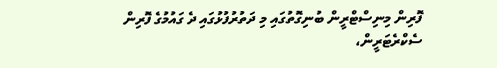ފޮރިން މިނިސްޓްރީން ބުނިގޮތުގައި މި ދަތުރުފުޅުގައި ދެ ގައުމުގެ ފޮރިން ސެކްރެޓަރީން،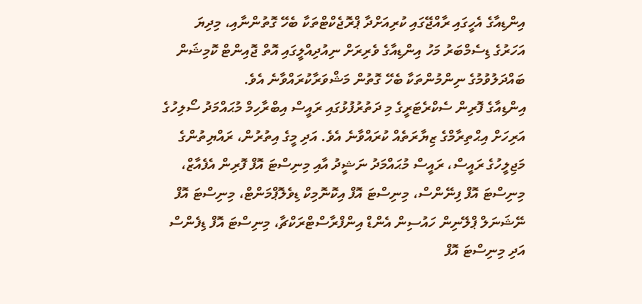އިންޑިއާގެ އެހީގައި ރާއްޖޭގައި ކުރިއަށްދާ ޕްރޮޖެކްޓްތަކާ ބެހޭ ގޮތުންނާއި، މިދިޔަ އަހަރުގެ ޑިސެމްބަރު މަހު އިންޑިއާގެ ވެރިރަށް ނިއުދިއްލީގައި އޮތް ޖޮއިންޓް ކޮމިޝަން ބައްދަލުވުމުގެ ނިންމުންތަކާ ބެހޭ ގޮތުން މަޝްވަރާކުރައްވާނެ އެވެ.
އިންޑިއާގެ ފޮރިން ސެކްރެޓަރީގެ މި ދަތުރުފުޅުގައި ރައީސް އިބްރާހިމް މުޙައްމަދު ސޯލިހުގެ އަރިހަށް އިޙްތިރާމްގެ ޒިޔާރަތެއް ކުރައްވާނެ އެވެ. އަދި މީގެ އިތުރުން، ރައްޔިތުންގެ މަޖިލީހުގެ ރައީސް، ރައީސް މުޙައްމަދު ނަޝީދު އާއި މިނިސްޓަ އޮފް ފޮރިން އެފެއާޒް، މިނިސްޓަ އޮފް ފިނޭންސް، މިނިސްޓަ އޮފް އިކޮނޮމިކް ޑިވެލޮޕްމަންޓް، މިނިސްޓަ އޮފް ނޭޝަނަލް ޕްލޭނިން ހައުސިން އެންޑް އިންފްރާސްޓްރަކްޗާ، މިނިސްޓަ އޮފް ޑިފެންސް އަދި މިނިސްޓަ އޮފް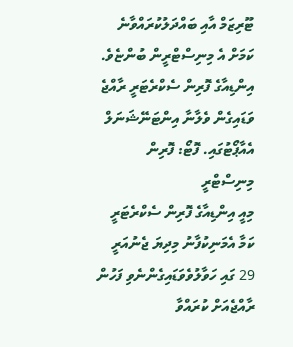ޓޫރިޒަމް އާއި ބައްދަލުކުރައްވާނެ ކަމަށް އެ މިނިސްޓްރީން ބުންޏެވެ.
އިންޑިއާގެ ފޮރިން ސެކްރެޓަރީ ރާއްޖެ ވަޑައިގެން ވެލާނާ އިންޓަނޭޝަނަލް އެއާޕޯޓުގައި. ފޮޓޯ: ފޮރިން މިނިސްޓްރީ
މިއީ އިންޑިއާގެ ފޮރިން ސެކްރެޓަރީ ކަމާ އެމަނިކުފާނު މިދިޔަ ޖެނުއަރީ 29 ގައި ހަވާލުވެވަޑައިގެންނެވި ފަހުން ރާއްޖެއަށް ކުރައްވާ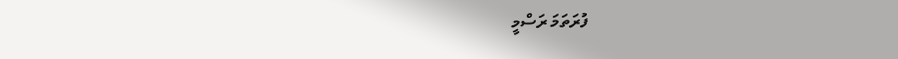ފުރަތަމަ ރަސްމީ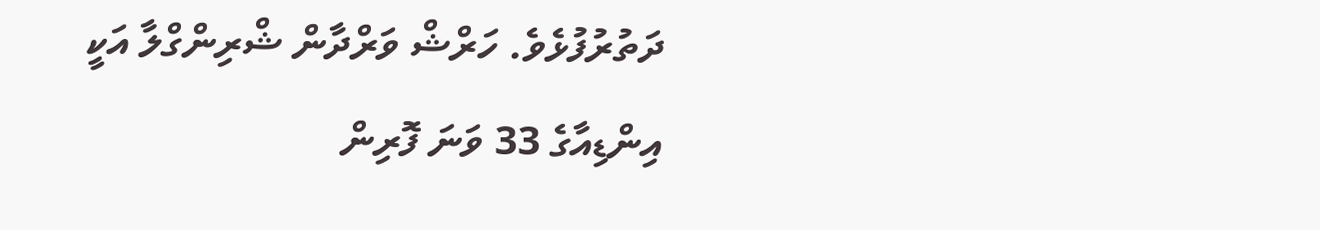ދަތުރުފުޅެވެ. ހަރްޝް ވަރްދާން ޝްރިންގްލާ އަކީ އިންޑިއާގެ 33 ވަނަ ފޮރިން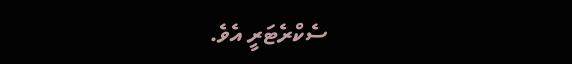ސެކްރެޓަރީ އެވެ.